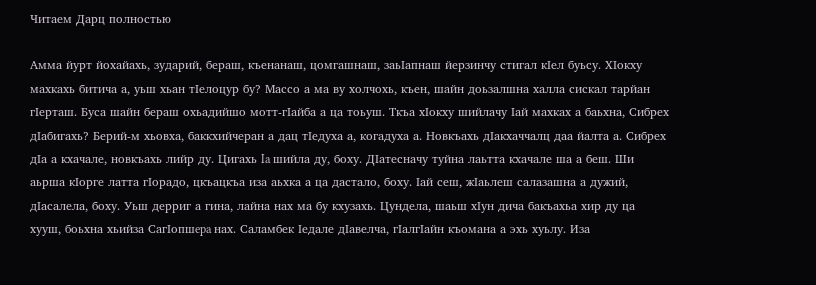Читаем Дарц полностью

Амма йурт йохайахь, зударий, бераш, къенанаш, цомгашнаш, заьIапнаш йерзинчу стигал кIел буьсу. ХIокху махкахь битича а, уьш хьан тIелоцур бу? Массо а ма ву холчохь, къен, шaйн доьзалшна халла сискал тарйан гIерташ. Буса шайн бераш охьадийшо мотт-гIайба а ца тоьуш. Ткъа хIокху шийлачу Iай махках а баьхна, Сибрех дIабигахь? Берий-м хьовха, баккхийчеран а дац тIедуха а, когадуха а. Новкъахь дIакхаччалц даа йалта а. Сибрех дIа а кхачале, новкъахь лийр ду. Цигахь Ia шийла ду, боху. ДIатесначу туйна лаьтта кхачале ша а беш. Ши аьрша кIорге латта гIорадо, цкъацкъа иза аьхка а ца дастало, боху. Iай сеш, жIаьлеш салазашна а дужий, дIасалела, боху. Уьш дерриг а гина, лайна нах ма бу кхузахь. Цундела, шаьш хIун дича бакъахьа хир ду ца хууш, боьхна хьийза CaгIoпшepa нах. Саламбек Iедале дIавелча, гIалгIайн къомана а эхь хуьлу. Иза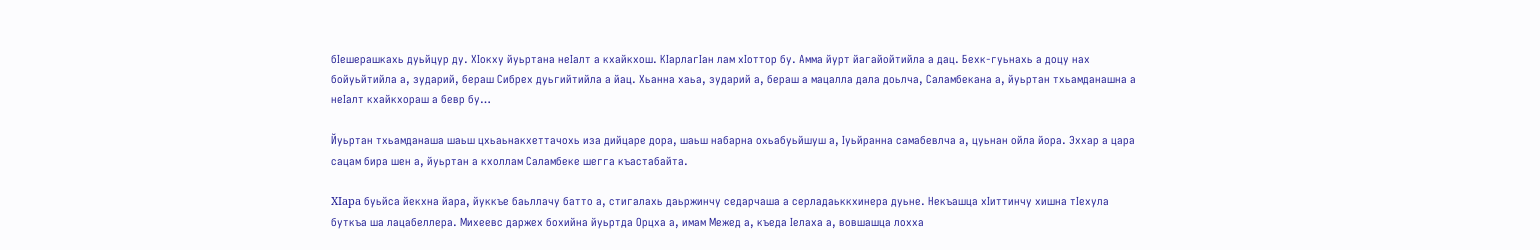бIешерашкахь дуьйцур ду. ХIокху йуьртана неIалт а кхайкхош. КIарлагIан лам хIоттор бу. Амма йурт йагайойтийла а дац. Бехк-гуьнахь а доцу нах бойуьйтийла а, зударий, бераш Сибрех дуьгийтийла а йац. Хьанна хаьа, зударий а, бераш а мацалла дала доьлча, Саламбекана а, йуьртан тхьамданашна а неIалт кхайкхораш а бевр бу…

Йуьртан тхьамданаша шаьш цхьаьнакхеттачохь иза дийцаре дора, шаьш набарна охьабуьйшуш а, Iуьйранна самабевлча а, цуьнан ойла йора. Эххар а цара сацам бира шен а, йуьртан а кхоллам Саламбеке шегга къастабайта.

XIapa буьйса йекхна йара, йуккъе баьллачу батто а, стигалахь даьржинчу седарчаша а серладаьккхинера дуьне. Некъашца хIиттинчу хишна тIехула буткъа ша лацабеллера. Михеевс даржех бохийна йуьртда Орцха а, имам Межед а, къеда Iелаха а, вовшашца лохха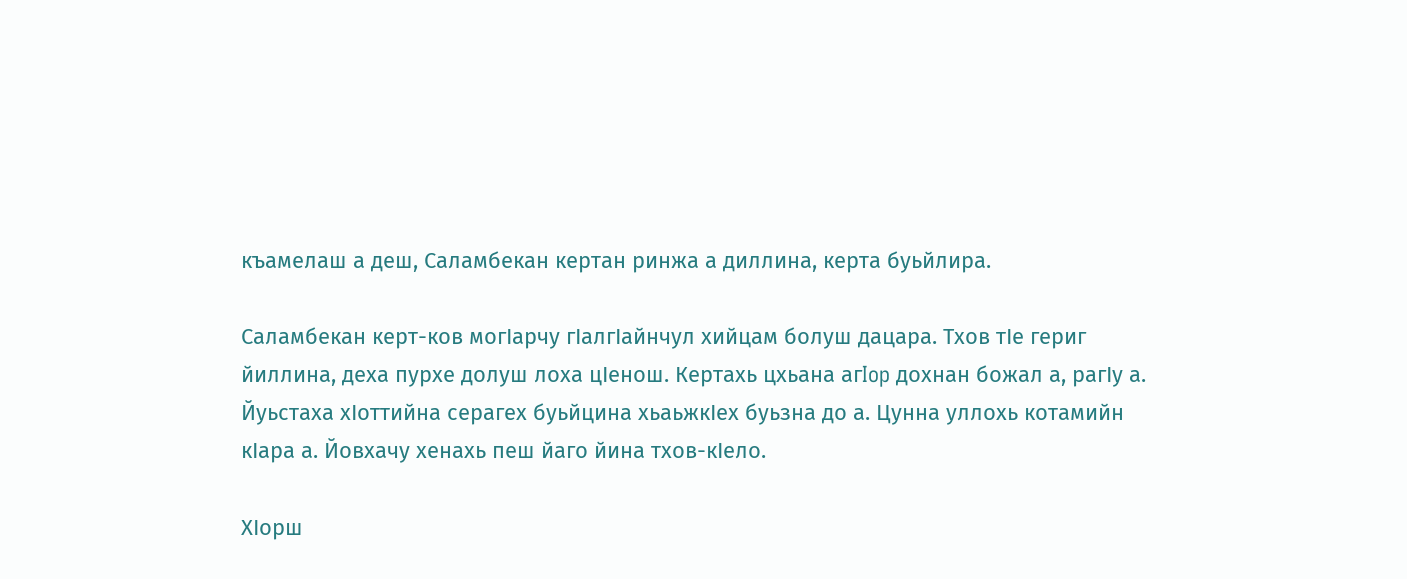къамелаш а деш, Саламбекан кертан ринжа а диллина, керта буьйлира.

Саламбекан керт-ков могIарчу гIалгIайнчул хийцам болуш дацара. Тхов тIе гериг йиллина, деха пурхе долуш лоха цIенош. Кертахь цхьана aгIop дохнан божал а, paгIy а. Йуьстаха хIоттийна серагех буьйцина хьаьжкIех буьзна до а. Цунна уллохь котамийн кIара а. Йовхачу хенахь пеш йаго йина тхов-кIело.

ХIорш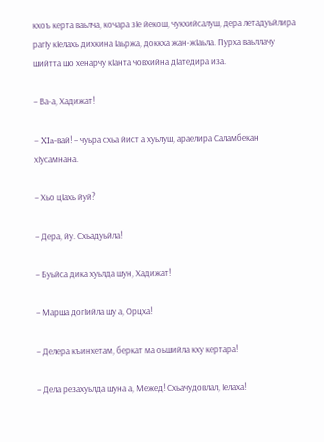кхоъ керта ваьлча, кочара зIе йекош, чукхийсалуш, дера летадуьйлира paгIy кIелахь дихкина Iаьржа, доккха жан-жIаьла. Пурха ваьллачу шийтта шо хенарчу кIанта човхийна дIатедира иза.

– Ва-а, Хадижат!

– XIa-вай! – чуьра схьа йист а хуьлуш, араелира Саламбекан хIусамнана.

– Хьо цIахь йуй?

– Дера, йу. Схьадуьйла!

– Буьйса дика хуьлда шун, Хадижат!

– Марша догIийла шу а, Орцха!

– Делера къинхетам, беркат ма оьшийла кху кертара!

– Дела резахуьлда шуна а, Межед! Схьачудовлал, Iелаха!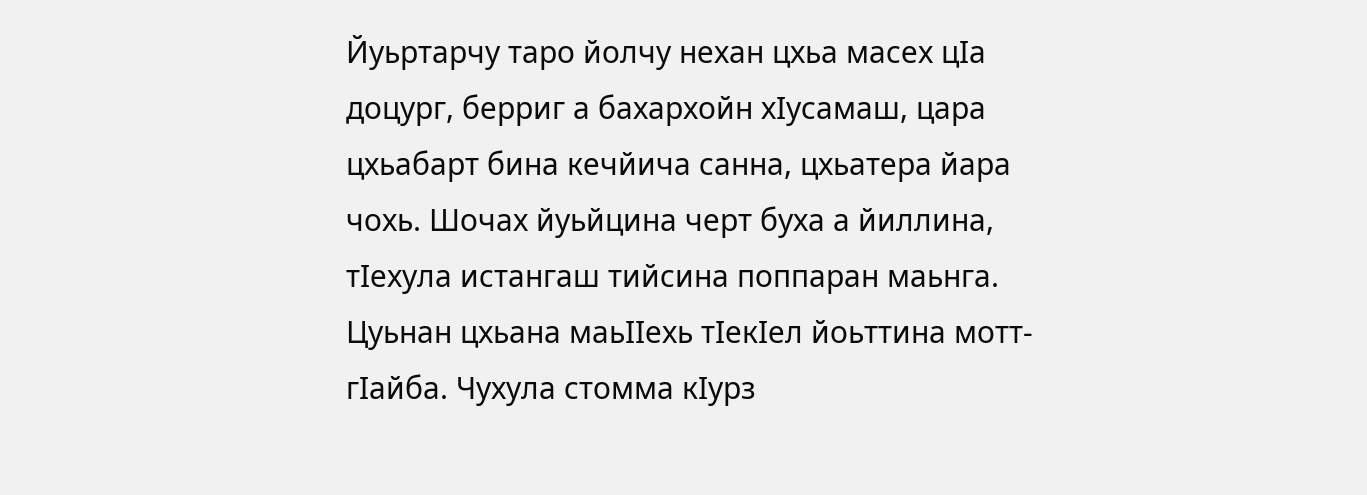Йуьртарчу таро йолчу нехан цхьа масех цIа доцург, берриг а бахархойн хIусамаш, цара цхьабарт бина кечйича санна, цхьатера йара чохь. Шочах йуьйцина черт буха а йиллина, тIехула истангаш тийсина поппаран маьнга. Цуьнан цхьана маьIIехь тIекIел йоьттина мотт-гIайба. Чухула стомма кIурз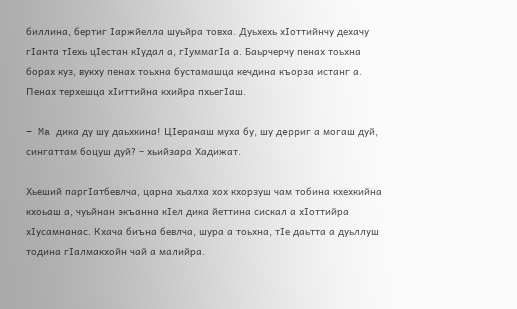биллина, бертиг Iаржйелла шуьйра товха. Дуьхехь хIоттийнчу дехачу гIанта тIехь цIестан кIудал а, гIyммaгIa а. Баьрчерчу пенах тоьхна борах куз, вукху пенах тоьхна бустамашца кечдина къорза истанг а. Пенах терхешца хIиттийна кхийра пхьегIаш.

– Ma дика ду шу даьхкина! ЦIеранаш муха бу, шу дeppиг а могаш дуй, сингаттам боцуш дуй? – хьийзара Хадижат.

Хьеший паргIатбевлча, царна хьалха хох кхорзуш чам тобина кхехкийна кхоьаш а, чуьйнан экъанна кIел дика йеттина сискал а хIоттийра хIусамнанас. Кхача биъна бевлча, шура а тоьхна, тIе даьтта а дуьллуш тодина гIалмакхойн чай а малийра.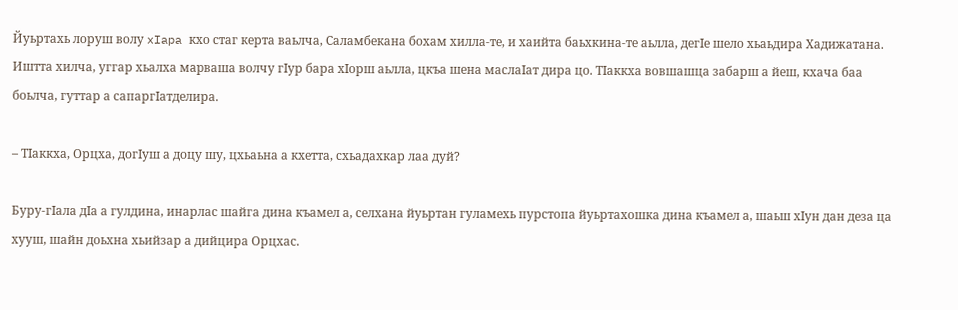Йуьртахь лоруш волу xIapa кхо стаг керта ваьлча, Саламбекана бохам хилла-те, и хаийта баьхкина-те аьлла, дегIе шело хьаьдира Хадижатана. Иштта хилча, уггар хьалха мapваша волчу гIур бара хIорш аьлла, цкъа шена маслаIат дира цо. ТIаккха вовшашца забарш а йеш, кхача баа боьлча, гуттар а сапаргIатделира.

– ТIаккха, Орцха, догIуш а доцу шу, цхьаьна а кхетта, схьадахкар лаа дуй?

Буру-гIала дIа а гулдина, инарлас шайга дина къамел а, селхана йуьртан гуламехь пурстопа йуьртахошка дина къамел а, шаьш хIун дан деза ца хууш, шайн доьхна хьийзар а дийцира Орцхас.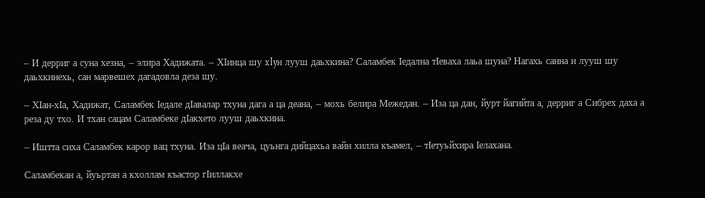– И дерриг а суна хезна, – элира Хадижата. – ХIинца шу xIyн лууш даьхкина? Саламбек Iедална тIеваха лаьа шуна? Нагахь санна и лууш шу даьхкинехь, сан марвешех дагадовла деза шу.

– ХIан-хIа, Хадижат, Саламбек Iедале дIавалар тхуна дага а ца деана, – мохь белира Межедан. – Иза ца дан, йурт йагийта а, дерриг а Сибрех даха а реза ду тхо. И тхан сацам Саламбеке дIакхето лууш даьхкина.

– Иштта сиха Саламбек карор вац тхуна. Иза цIа веача, цуьнга дийцахьа вайн хилла къамел, – тIетуьйхира Iелахана.

Саламбекан а, йуьртан а кхоллам къастор гIиллакхе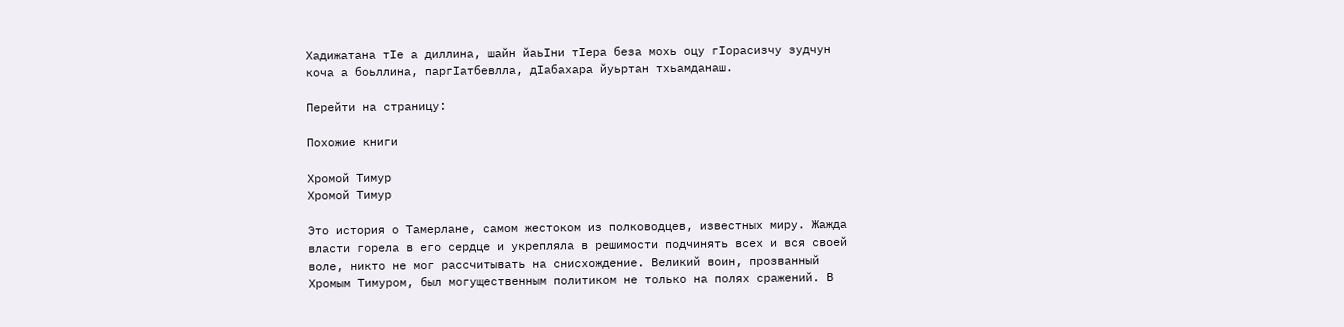Хадижатана тIе а диллина, шайн йаьIни тIера беза мохь оцу гIорасизчу зудчун коча а боьллина, паргIатбевлла, дIабахара йуьртан тхьамданаш.

Перейти на страницу:

Похожие книги

Хромой Тимур
Хромой Тимур

Это история о Тамерлане, самом жестоком из полководцев, известных миру. Жажда власти горела в его сердце и укрепляла в решимости подчинять всех и вся своей воле, никто не мог рассчитывать на снисхождение. Великий воин, прозванный Хромым Тимуром, был могущественным политиком не только на полях сражений. В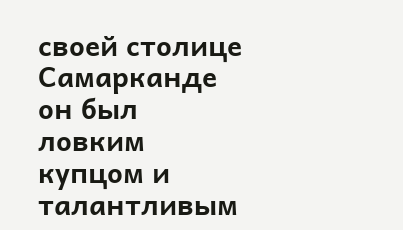своей столице Самарканде он был ловким купцом и талантливым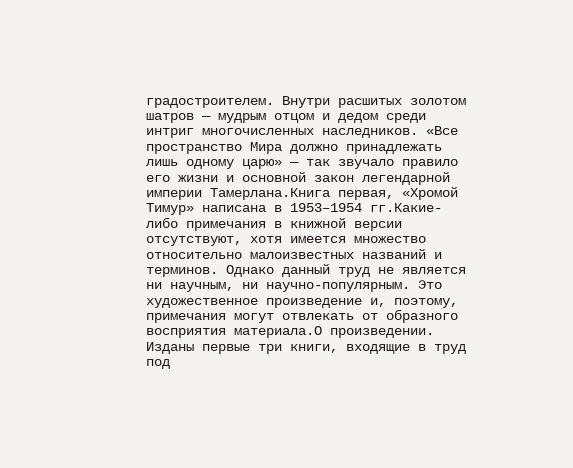градостроителем. Внутри расшитых золотом шатров — мудрым отцом и дедом среди интриг многочисленных наследников. «Все пространство Мира должно принадлежать лишь одному царю» — так звучало правило его жизни и основной закон легендарной империи Тамерлана.Книга первая, «Хромой Тимур» написана в 1953–1954 гг.Какие-либо примечания в книжной версии отсутствуют, хотя имеется множество относительно малоизвестных названий и терминов. Однако данный труд не является ни научным, ни научно-популярным. Это художественное произведение и, поэтому, примечания могут отвлекать от образного восприятия материала.О произведении. Изданы первые три книги, входящие в труд под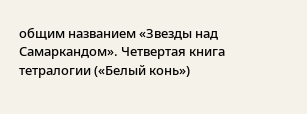общим названием «Звезды над Самаркандом». Четвертая книга тетралогии («Белый конь»)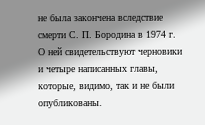не была закончена вследствие смерти С. П. Бородина в 1974 г. О ней свидетельствуют черновики и четыре написанных главы, которые, видимо, так и не были опубликованы.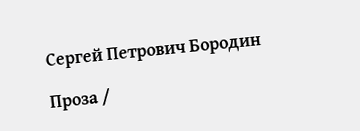Сергей Петрович Бородин

Проза /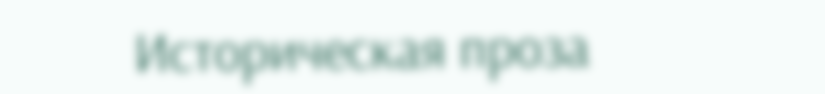Историческая проза